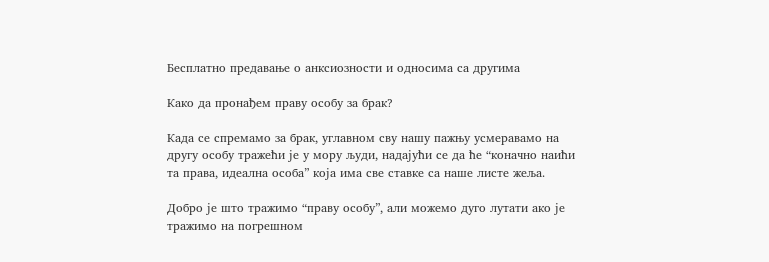Бесплатно предавање о анксиозности и односима са другима

Како да пронађем праву особу за брак?

Када се спремамо за брак, углавном сву нашу пажњу усмеравамо на другу особу тражећи је у мору људи, надајући се да ће “коначно наићи та права, идеална особа” која има све ставке са наше листе жеља.

Добро је што тражимо “праву особу”, али можемо дуго лутати ако је тражимо на погрешном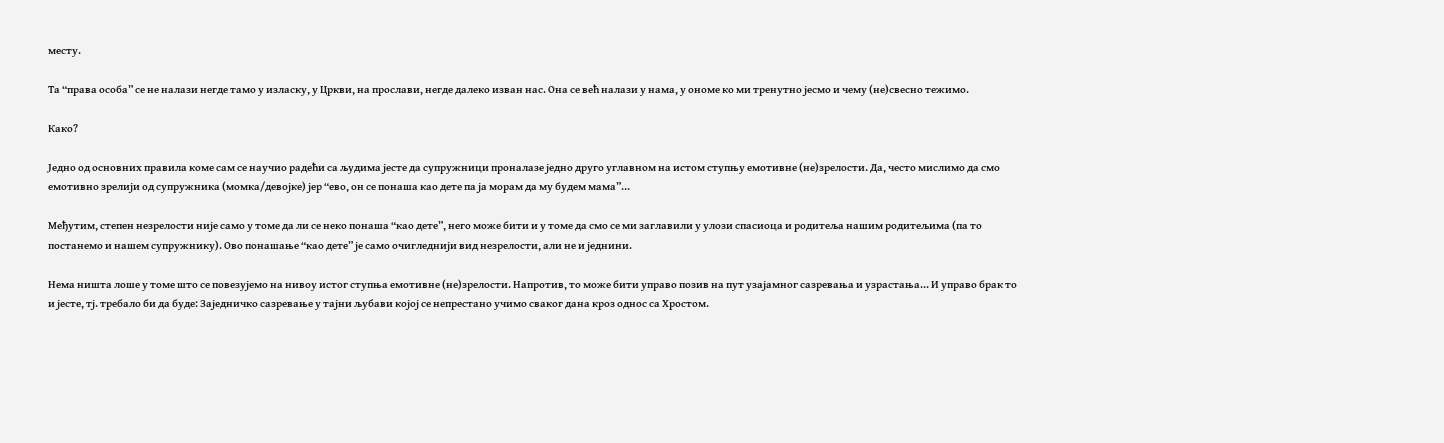месту.

Та “права особа” се не налази негде тамо у изласку, у Цркви, на прослави, негде далеко изван нас. Она се већ налази у нама, у ономе ко ми тренутно јесмо и чему (не)свесно тежимо.

Како?

Једно од основних правила коме сам се научио радећи са људима јесте да супружници проналазе једно друго углавном на истом ступњу емотивне (не)зрелости. Да, често мислимо да смо емотивно зрелији од супружника (момка/девојке) јер “ево, он се понаша као дете па ја морам да му будем мама”…

Међутим, степен незрелости није само у томе да ли се неко понаша “као дете”, него може бити и у томе да смо се ми заглавили у улози спасиоца и родитеља нашим родитељима (па то постанемо и нашем супружнику). Ово понашање “као дете” је само очигледнији вид незрелости, али не и једнини.

Нема ништа лоше у томе што се повезујемо на нивоу истог ступња емотивне (не)зрелости. Напротив, то може бити управо позив на пут узајамног сазревања и узрастања… И управо брак то и јесте, тј. требало би да буде: Заједничко сазревање у тајни љубави којој се непрестано учимо сваког дана кроз однос са Хростом.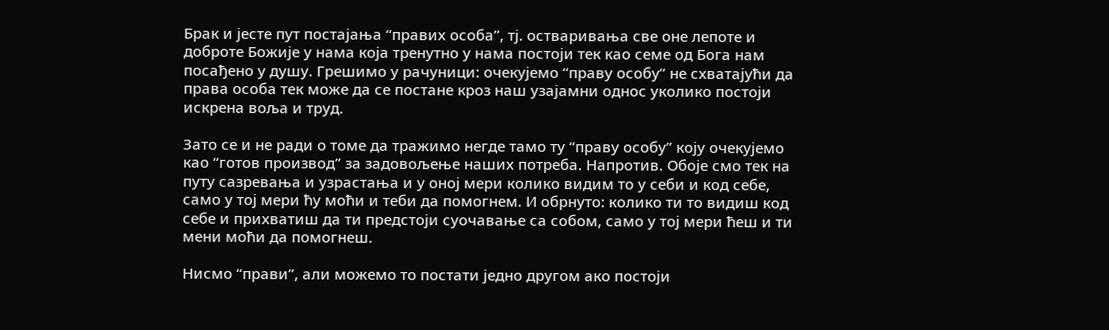Брак и јесте пут постајања “правих особа”, тј. остваривања све оне лепоте и доброте Божије у нама која тренутно у нама постоји тек као семе од Бога нам посађено у душу. Грешимо у рачуници: очекујемо “праву особу” не схватајући да права особа тек може да се постане кроз наш узајамни однос уколико постоји искрена воља и труд.

Зато се и не ради о томе да тражимо негде тамо ту “праву особу” коју очекујемо као “готов производ” за задовољење наших потреба. Напротив. Обоје смо тек на путу сазревања и узрастања и у оној мери колико видим то у себи и код себе, само у тој мери ћу моћи и теби да помогнем. И обрнуто: колико ти то видиш код себе и прихватиш да ти предстоји суочавање са собом, само у тој мери ћеш и ти мени моћи да помогнеш.

Нисмо “прави”, али можемо то постати једно другом ако постоји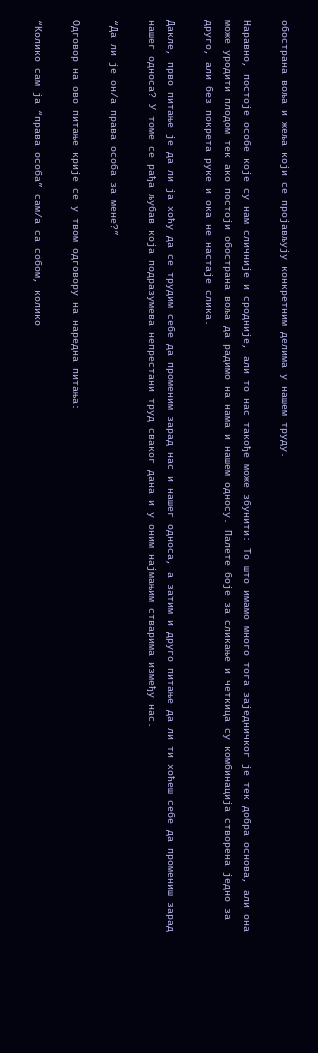обострана воља и жеља који се пројављују конкретним делима у нашем труду.

Наравно, постоје особе које су нам сличније и сродније, али то нас такође може збунити: То што имамо много тога заједничког је тек добра основа, али она може уродити плодом тек ако постоји обострана воља да радимо на нама и нашем односу. Палете боје за сликање и четкица су комбинација створена једно за друго, али без покрета руке и ока не настаје слика.

Дакле, прво питање је да ли ја хоћу да се трудим себе да променим зарад нас и нашег односа, а затим и друго питање да ли ти хоћеш себе да промениш зарад нашег односа? У томе се рађа љубав која подразумева непрестани труд сваког дана и у оним најмањим стварима између нас.

“Да ли је он/а права особа за мене?”

Одговор на ово питање крије се у твом одговору на наредна питања:

“Колико сам ја “права особа” сам/а са собом, колико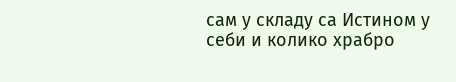сам у складу са Истином у себи и колико храбро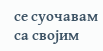се суочавам са својим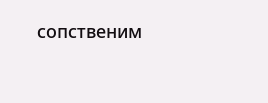сопственим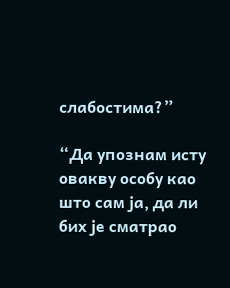слабостима?”

“Да упознам исту овакву особу као што сам ја, да ли бих је сматрао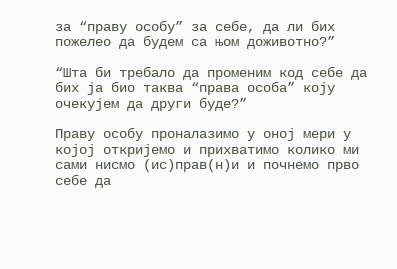за “праву особу” за себе, да ли бих пожелео да будем са њом доживотно?”

“Шта би требало да променим код себе да бих ја био таква “права особа” коју очекујем да други буде?”

Праву особу проналазимо у оној мери у којој откријемо и прихватимо колико ми сами нисмо (ис)прав(н)и и почнемо прво себе да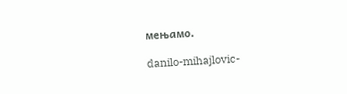мењамо.

danilo-mihajlovic-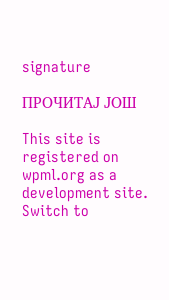signature

ПРОЧИТАЈ ЈОШ

This site is registered on wpml.org as a development site. Switch to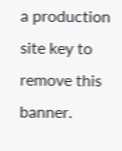a production site key to remove this banner.